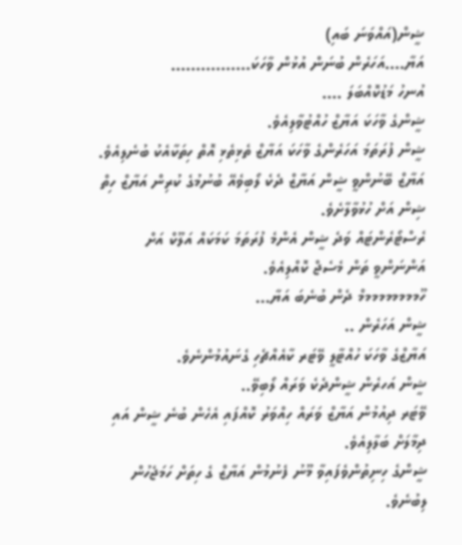ޝީން(އައްވަނަ ބައި)
އަޔާ….އަހަރެން ބުނަން އުޅުން ވާހަކަ…………….
އުނހު މަޑުކޮއްބަލަ ….
ޝީންގެ ވާހަކަ އަޔާޒް ހުއްޓުވާލިއެވެ.
ޝީން ފުރަތަމަ އަހަރެންގެ ވާހަކަ އަޔާޒް ތެޅިތެޅި އޮތް ހިތަކާއެކު ބުނެލިއެވެ.
އަޔާޒް ބޭނުންވީ ޝީން އަޔާޒް ދެކެ ލޯބިވެއޭ ބުނުމުގެ ކުރިން އަޔާޒް ހިތް ޝިން އަށް ހުޅުވާލާށެވެ.
ރެސްޓޯރެންޓައް ވަދެ ޝީން އެންމެ ފުރަތަމަ ކަމަކައް އަލޫކް އަށް އަންނަންވީ ތަން މެސެޖް ކޮއްލިއެވެ.
ހޫމމމމމމމމމް ދެން ބުނެބަ އަޔާ…
ޝީން އަހަރެން ..
އަޔާޒްގެ ވާހަކަ ހުއްޓާލީ ވޭޓަރ ކާއެއްޗެހި ގެނައުމުންނެވެ.
ޝީން އަހރެން ޝީންދެކެ ވަރައް ލޯބިވޭ..
ވޭޓަރ ދިއުމުން އަޔާޒް ވަރައް ހިއްވަރު ކޮއްފައި އެހެން ބުނެ ޝީން އައި ދިމާލަށް ބަލާލިއެވެ.
ޝީންގެ ހިނިތުންވެފައިވާ މޫނު ފެނުމުން އަޔާޒް ގެ ހިތަށް ހަމަޖެހުން ލިބުނެވެ.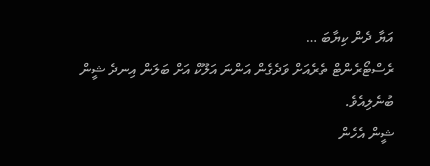އަޔާ ދެން ކިޔާބަ …
ރެސްޓޯރެންޓް ތެރެއަށް ވަދެގެން އަންނަ އަލޫކް އަށް ބަލަން އިނދެ ޝީން ބުނެލިއެވެ.
ޝީން އެހެން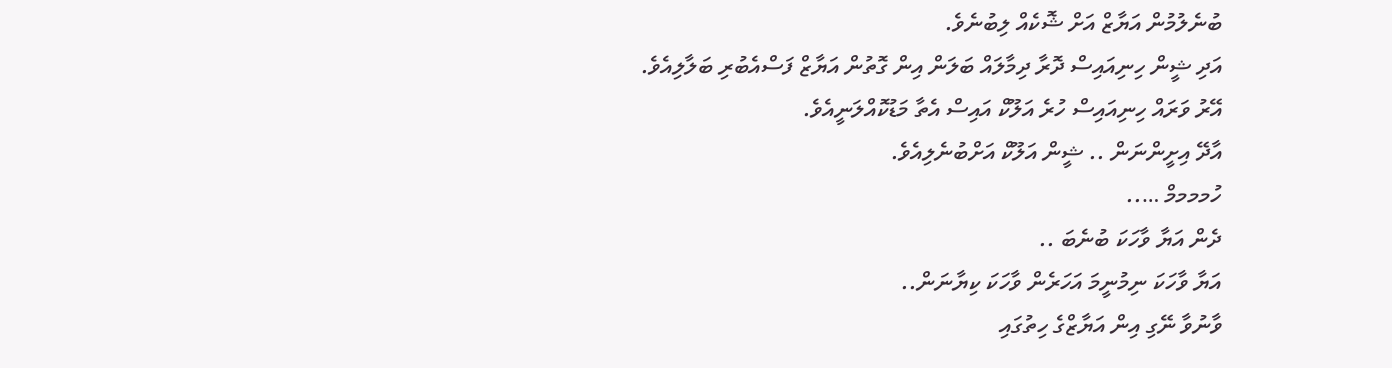ބުނެލުމުން އަޔާޒް އަށް ޝޮކެއް ލިބުނެވެ.
އަދި ޝީން ހިނިއައިސް ދޮރާ ދިމާލައް ބަލަން އިން ގޮތުން އަޔާޒް ފަސްއެބުރި ބަލާލިއެވެ.
އޭރު ވަރައް ހިނިއައިސް ހުރެ އަލޫކް އައިސް އެތާ މަޑުކޮއްލަނީއެވެ.
އާދޭ އިށީންނަން .. ޝީން އަލޫކް އަށްބުނެލިއެވެ.
ހުމމމމް …..
ދެން އަޔާ ވާހަކަ ބުނެބަ ..
އަޔާ ވާހަކަ ނިމުނީމަ އަހަރެން ވާހަކަ ކިޔާނަން..
ވާނުވާ ނޭގި އިން އަޔާޒްގެ ހިތުގައި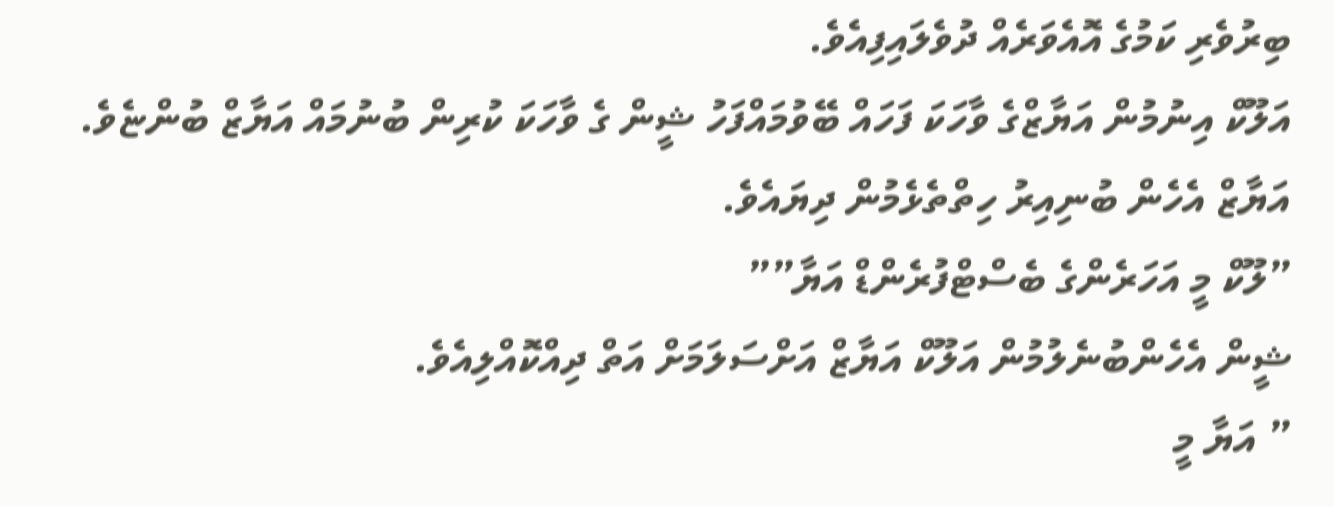ބިރުވެރި ކަމުގެ އޮއެވަރެއް ދުވެލައިފިއެވެ.
އަލޫކް އިނުމުން އަޔާޒްގެ ވާހަކަ ފަހައް ބޭވުމައްފަހު ޝީން ގެ ވާހަކަ ކުރިން ބުނުމައް އަޔާޒް ބުންޏެވެ.
އަޔާޒް އެހެން ބުނިއިރު ހިތްތެޅެމުން ދިޔައެވެ.
”ލޫކް މީ އަހަރެންގެ ބެސްޓްފުރެންޑް އަޔާ””
ޝީން އެހެންބުނެލުމުން އަލޫކް އަޔާޒް އަށްސަލަމަށް އަތް ދިއްކޮއްލިއެވެ.
” އަޔާ މީ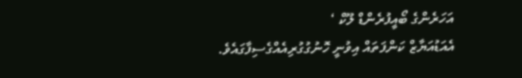އަހަރެންގެ ބޯއީފުރެންޑް ލޫކް ‘
އެއަޑުއަޔާޒް ކަންފަތައް އިވުނީ ހޮނުގުގުރިއެއްގެސިފާގައެވެ.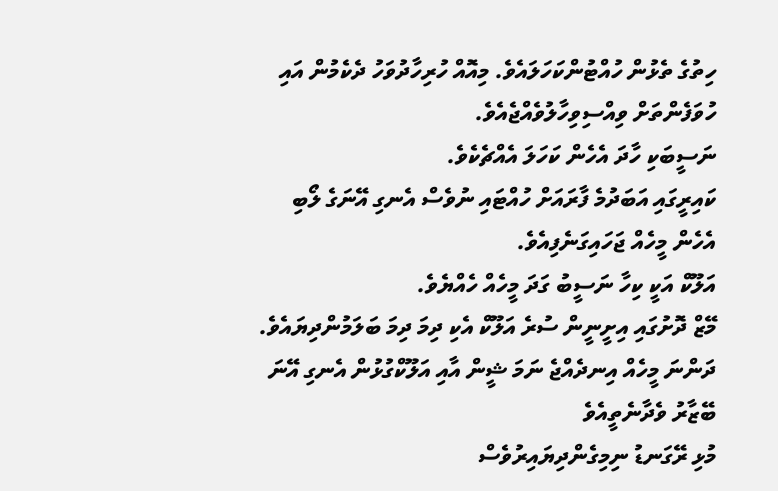ހިތުގެ ތެޅުން ހުއްޓުންކަހަލައެވެ. މިއޮއް ހުރިހާދުވަހު ދެކެމުން އައި ހުވަފެންތަށް ވިއްސިވިހާލުވެއްޖެއެވެ.
ނަސީބަކި ހާދަ އެހެން ކަހަލަ އެއްޗެކެވެ.
ކައިރީގައި އަބަދުމެ ފާރައަށް ހުއްޓައި ނުވެސް އެނގި އޭނަގެ ލޯބި އެހެން މީހެއް ޖަހައިގަނެފިއެވެ.
އަލޫކް އަކީ ކިހާ ނަސީބު ގަދަ މީހެއް ހެއްޔެވެ.
މޭޒް ދޮށުގައި އިށީނީން ސުރެ އަލޫކް އެކި ދިމަ ދިމަ ބަލަމުންދިޔައެވެ.
ދަންނަ މީހެއް އިނދެއްޖެ ނަމަ ޝީން އާއި އަލޫކްގުޅުން އެނގި އޭނަ ބޭޒާރު ވެދާނެތީއެވެ
މުޅި ރޭގަނޑު ނިމިގެންދިޔައިރުވެސް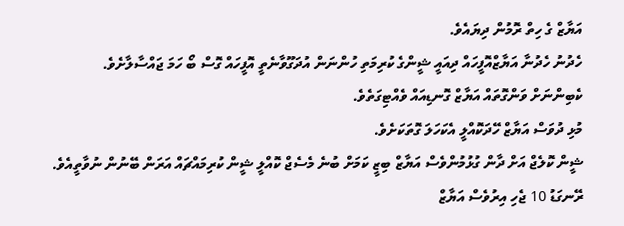އަޔާޒް ގެ ހިތް ރޮމުން ދިޔައެވެ.
ހެދުނު ހެދުނާ އަޔާޒްއޮފީހައް ދިއައީ ޝީންގެ ކުރިމަތި ހުންނަން އުދަގޫވާނެތީ އޮފީހައް ގޮސް ބޯ ހަމަ ޖައްސާލާށެވެ.
ކެބިންނަށް ވަންގޮތައް އަޔާޒް ގޮނޑިއައް ވެއްޓިގަތެވެ.
މުޅި ދުވަސް އަޔާޒް ހޭދަކޮއްލީ އެކަހަލަ ގޮތަކަށެވެ.
ޝީން ކޮލެޖް އަށް ދާން ގުޅުމުންވެސް އަޔާޒް ބިޒީ ކަމަށް ބުނެ މެސެޖް ކޮއްލީ ޝީން ކުރިމައްޗައް އަރަން ބޭނުން ނުވާތީއެވެ.
ރޭނގަޑު 10 ޖެހި އިރުވެސް އަޔާޒް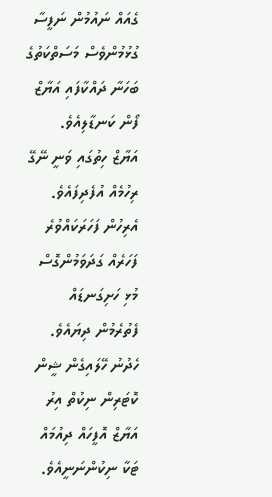ގެއައް ނައުމުން ނަފީސާ ގުޅުމުންވެސް މަސަތްކަތުގެ ބަހަނާ ދައްކާފައި އަޔާޒް ފޯން ކަނޑާލިއެވެ.
އަޔާޒް ހިތުގައި ވަނީ ނޭގޭ ރިހުމެއް އުފެދިފައެވެ.
އެރިހުން ފަހަރަކައްވުރެ ފަހަރެއް ގަދަވަމުންގޮސް މުޅި ހަށިގަނޑައް ފެތުރެމުން ދިޔައެވެ.
ހެދުނު ހޭލައިގެން ޝީން ކޮޓަރިން ނިކުތް އިރު އަޔާޒް އޮފީހައް ދިއުމައް ޓަކާ ނިކުންނަނީއެވެ.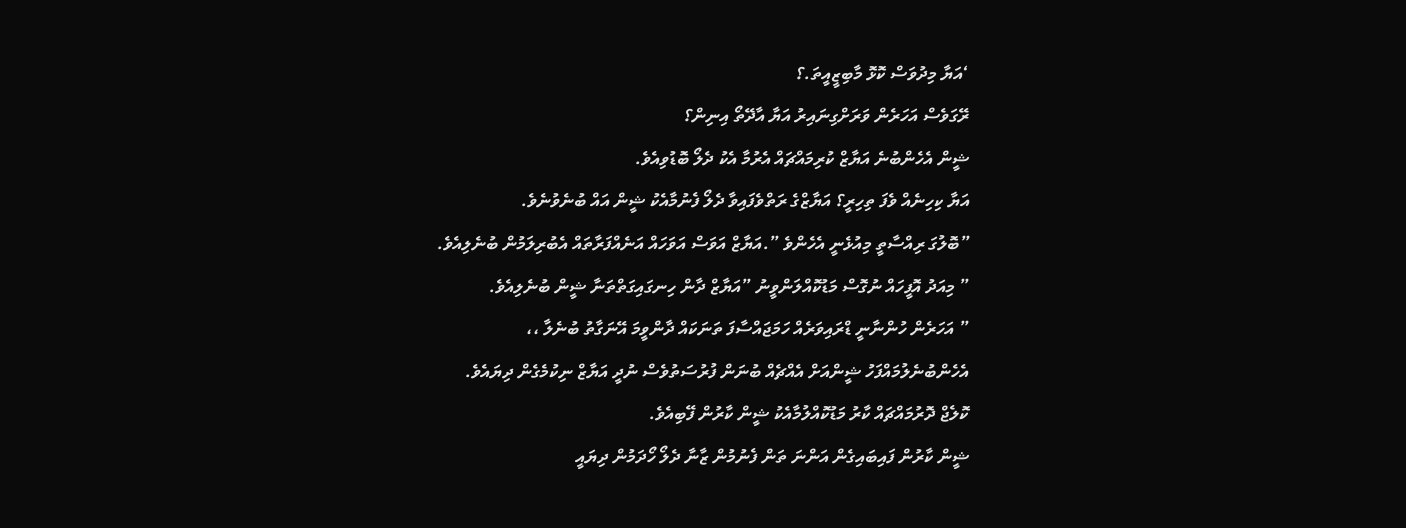‘އަޔާ މިދުވަސް ކޮޅޮ މާބިޒީއީތަ.؟
ރޭގަވެސް އަހަރެން ވަރަށްގިނައިރު އަޔާ އާދޭތޯ އިނިން؟
ޝީން އެހެންބުނެ އަޔާޒް ކުރިމައްޗައް އެރުމާ އެކު ދެލޯ ބޮޑުވިއެވެ.
އަޔާ ކިހިނެއް ވެފަ ތިހިރީ؟ އަޔާޒްގެ ރަތްވެފައިވާ ދެލޯ ފެނުމާއެކު ޝީން އައް ބުނެވުނެވެ.
”ބޮލުގަ ރިއްސާތީ މިއުޅެނީ އެހެންވެ ”.އަޔާޒް އަވަސް އަވަހައް އަނެއްފަރާތައް އެބުރިލަމުން ބުނެލިއެވެ.
” މިއަދު އޮފީހައް ނުގޮސް މަޑުކޮއްލަންވީނު ”އަޔާޒް ދާން ހިނގައިގަތްތަނާ ޝީން ބުނެލިއެވެ.
” އަހަރެން ހުންނާނީ ޑްރައިވަރެއް ހަމަޖައްސާފަ ތަނަކައް ދާންވީމަ އޭނަގާތު ބުނެލާ ،،
އެހެންބުނެލުމައްފަހު ޝީންއަށް އެއްޗެއް ބުނަން ފުރުސަތުވެސް ނުދީ އަޔާޒް ނިކުމެގެން ދިޔައެވެ.
ކޮލެޖް ދޮރުމައްޗައް ކާރު މަޑުކޮއްލުމާއެކު ޝީން ކާރުން ފޭބިއެވެ.
ޝީން ކާރުން ފައިބައިގެން އަންނަ ތަން ފެނުމުން ޒާނާ ދެލޯ ހޯދަމުން ދިޔައީ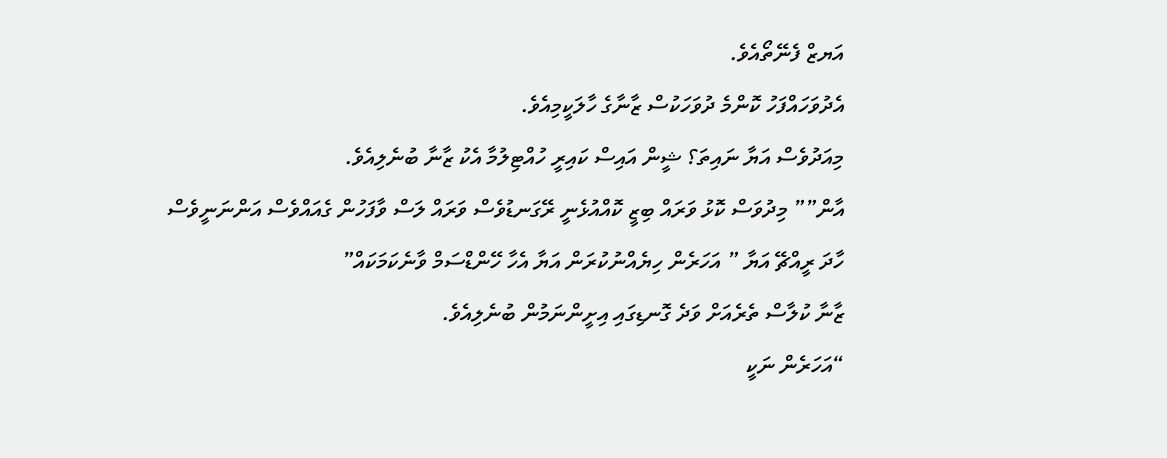އަޔޒް ފެނޭތޯއެވެ.
އެދުވަހައްފަހު ކޮންމެ ދުވަހަކުސް ޒާނާގެ ހާލަކީމިއެވެ.
މިއަދުވެސް އަޔާ ނައިތަ؟ ޝީން އައިސް ކައިރީ ހުއްޓިލުމާ އެކު ޒާނާ ބުނެލިއެވެ.
އާން”” މިދުވަސް ކޮޅު ވަރައް ބިޒީ ކޮއްއުޅެނީ ރޭގަނޑުވެސް ވަރައް ލަސް ވާފަހުން ގެއައްވެސް އަންނަނީވެސް
ހާދަ ރީއްޗޭ އަޔާ ” އަހަރެން ހިޔެއްނުކުރަން އަޔާ އެހާ ހޭންޑްސަމް ވާނެކަމަކައް”
ޒާނާ ކުލާސް ތެރެއަށް ވަދެ ގޮނޑިގައި އިށީންނަމުން ބުނެލިއެވެ.
“އަހަރެން ނަކީ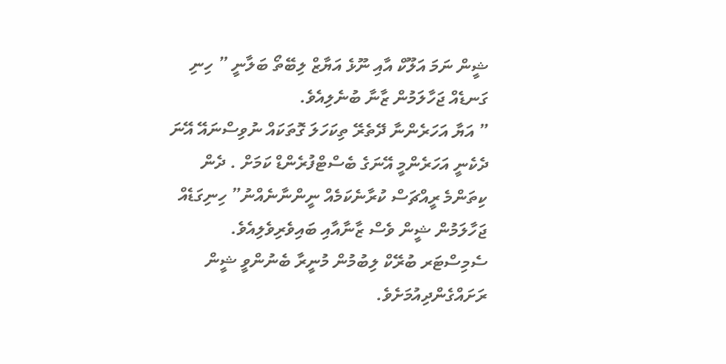ޝީން ނަމަ އަލޫކް އާއި ނޫޅެ އަޔާޒް ލިބޭތޯ ބަލާނީ ” ހިނި ގަނޑެއް ޖަހާލަމުން ޒާނާ ބުނެލިއެވެ.
” އަޔާ އަހަރެންނާ ދޭތެރޭ ތިކަހަލަ ގޮތަކައް ނުވިސްނައޭ އޭނަ ދެކެނީ އަހަރެންމީ އޭނަގެ ބެސްޓްފުރެންޑް ކަމަށް . ދެން ކިތަންމެ ރީއްޗަސް ކުރާނެކަމެއް ނީންނާނެއްނު” ހިނިގަޑެއް ޖަހާލަމުން ޝީން ވެސް ޒާނާއާއި ބައިވެރިވެލިއެވެ.
ސެމިސްޓަރ ބުރޭކް ލިބުމުން މުނީރާ ބެނުންވީ ޝީން ރަށައްގެންދިއުމަށެވެ.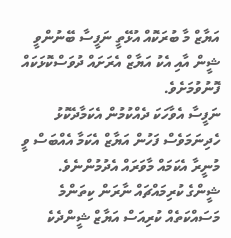އަޔާޒް މާ ބުރަކޮއް އުޅޭތީ ނަފީސާ ބޭނުންވީ ޝީން އާއި އެކު އަޔާޒް އެރަށައް ދުވަސްކޮޅަކައް ފޮނުވުމަށެވެ.
ނަފީސާ އެވާހަކަ ދެއްކުމުން އެކަމާދެކޮޅު ހެދިނަމަވެސް ފަހުން އަޔާޒް އެކަމާ އެއްބަސް ވީ މުނީރާ އެކަމައް މާވަރައް އެދުމުންނެވެ.
ޝީންގެ ކުރިމައްޗައް ނާރަން ކިތަންމެ މަސައްކަތެއް ކުރިއަސް އަޔާޒް ޝީންދެކެ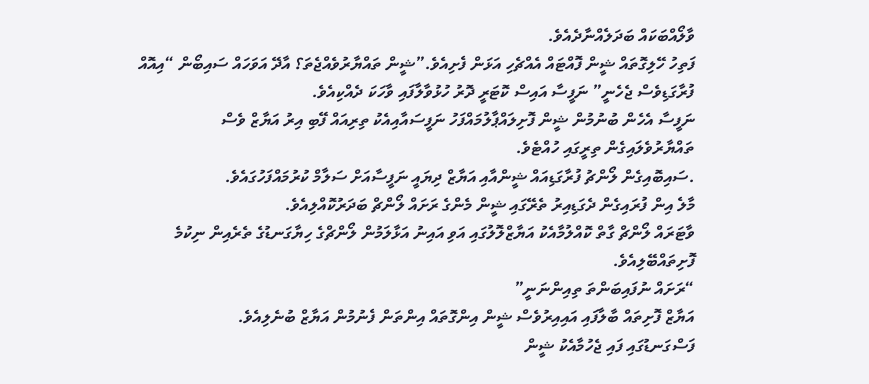ވާލޯއްބަކައް ބަދަލެއްނާދެއެވެ.
ފަތިހު ހޭލިގޮތައް ޝީން ފޮއްޓައް އެއްޗެހި އަޅަން ފެށިއެވެ.”ޝީން ތައްޔާރުވެއްޖެތަ؟ އާދޭ އަވަހައް ސައިބޯން “އިއޮއް ފުރާގަޑިވެސް ޖެހެނީ” ނަފީސާ އައިސް ކޮޓަރީ ދޮރު ހުޅުވާލާފައި ވާހަކަ ދެއްކިއެވެ.
ނަފީސާ އެހެން ބުނުމުން ޝީން ފޮށިލައްޕާލުމައްފަހު ނަފީސައާއިއެކު ތިރިއައް ފޭބި އިރު އަޔާޒް ވެސް ތައްޔާރުވެލައިގެން ތިރީގައި ހުއްޓެވެ.
.ސައިބޮއިގެން ލޯންޗު ފުރާގަޑިއައް ޝީންއާއި އަޔާޒް ދިޔައީ ނަފީސާއަށް ސަލާމް ކުރުމައްފަހުގައެވެ.
މާލެ އިން ފުރައިގެން ދެގަޑިއިރު ތެރޭގައި ޝީން މެންގެ ރަށައް ލޯންޗް ބަދަރުކޮއްލިއެވެ.
ވާޓަރައް ލޯންޗް ގާތް ކޮއްލުމާއެކު އަޔާޒްލޮލުގައި އަވި އައިނު އަޅާލަމުން ލޯންޗްގެ ހިޔާގަނޑުގެ ތެރެއިން ނިކުމެ ފޮށިތައްބޭލިއެވެ.
“ރަށައް ނުފައިބަންތަ ތިއިންނަނީ”
އަޔާޒް ފޮށިތައް ބާލާފައި އައިއިރުވެސް ޝީން އިންގޮތައް އިންތަން ފެނުމުން އަޔާޒް ބުނެލިއެވެ.
ފަސްގަނޑުގައި ފައި ޖެހުމާއެކު ޝީން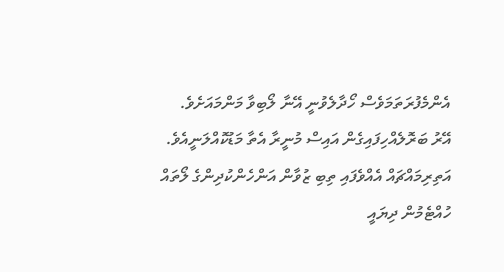އެންމެފުރަތަމަވެސް ހޯދާލެވުނީ އޭނާ ލޯބިވާ މަންމައަށެވެ.
އޭރު ބަރޮލެއްހިފައިގެން އައިސް މުނީރާ އެތާ މަޑުކޮއްލަނީއެވެ.
އަތިރިމައްޗައް އެއްވެފައި ތިބި ޒުވާން އަންހެންކުދިންގެ ލޯތައް ހުއްޓެމުން ދިޔައީ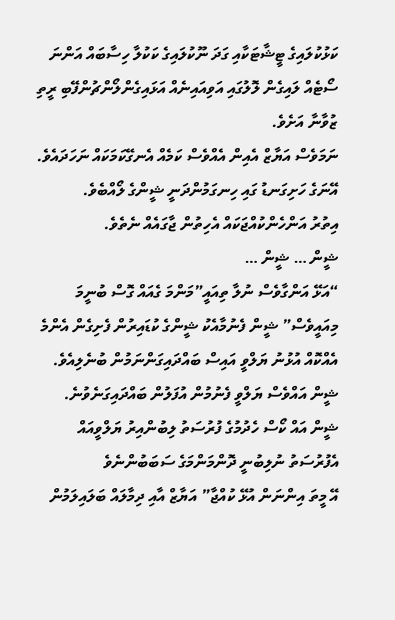ކަޅުކުލައިގެ ޓީޝާޓަކާއި ގަދަ ނޫކުލައިގެ ކަކުލާ ހިސާބައް އަންނަ ސޯޓެއް ލައިގެން ލޮލުގައި އަވިއައިނެއް އަޅައިގެންލޯންޗުންފޭބި ރީތި ޒުވާނާ އަށެވެ.
ނަމަވެސް އަޔާޒް އެއިން އެއްވެސް ކަމެއް އެނގޭކަމަކައް ނަހަދައެވެ.
އޭނަގެ ހަށިގަނޑު ގައި ހިނގަމުންދަނީ ޝީންގެ ލޯއްބެވެ.
އިތުރު އަންހެންކުއްޖަކައް އެހިތުން ޖާގައެއް ނެތެވެ.
ޝީން … ޝީން …
“އަޅޭ އަންގާވެސް ނުލާ ތިއައީ”މަންމަ ގެއައް ގޮސް ބުނީމަ މިއައީވެސް” ޝީން ފެނުމާއެކު ޝީންގެ ކުޑައިރުން ފެށިގެން އެންމެ އެއްކޮއް އުޅުނު ޔަލްވީ އައިސް ބައްދައިގަންނަމުން ބުނެލިއެވެ. ޝީން އައްވެސް ޔަލްވީ ފެނުމުން އުފަލުން ބައްދައިގަނެވުނެ.
ޝީން އައް ކޯސް ހެދުމުގެ ފުރުސަތު ލިބުންއިރު ޔަލްވީއައް އެފުރުސަތު ނުލިބުނީ ދޮންމަންމަގެ ސަބަބުންނެވެ
އޭ މީތަ އިންނަން އުޅޭ ކުއްޖާ” އަޔާޒް އާއި ދިމާލައް ބަލައިލަމުން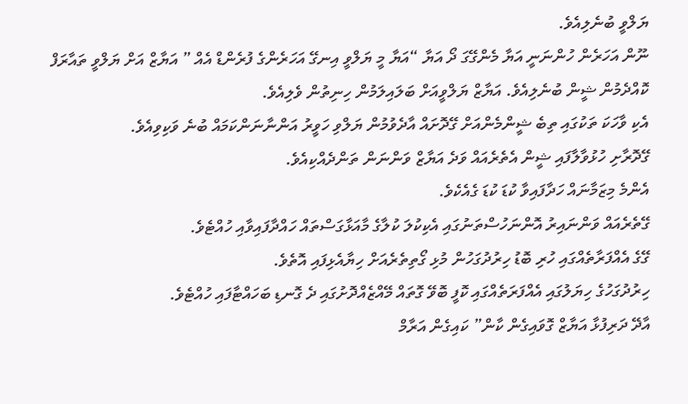ޔަލްވީ ބުނެލިއެވެ.
ނޫން އަހަރެން ހުންނަނީ އަޔާ މެންގޭގަ ދޯ އަޔާ “އަޔާ މީ ޔަލްވީ އިނގޭ އަހަރެންގެ ފުރެންޑް އެއް ” އަޔާޒް އަށް ޔަލްވީ ތައާރަފް ކޮއްދެމުން ޝީން ބުނެލިއެވެ. އަޔާޒް ޔަލްވީއަށް ބަލައިލަމުން ހިނިތުން ވެލިއެވެ.
އެކި ވާހަކަ ތަކުގައި ތިބެ ޝީންމެންއަށް ގޭދޮށައް އާދެވުމުން ޔަލްވި ހަވީރު އަންނާނަންކަމައް ބުނެ ވަކިވިއެވެ.
ގޭދޮރާށި ހުޅުވާލާފައި ޝީން އެތެރެއައް ވަދެ އަޔާޒް ވަންނަން ތަންދެއްކިއެވެ.
އެންމެ މިޒަމާނައް ހަދާފައިވާ ކުޑަ ކުޑަ ގެއެކެވެ.
ގޭތެރެއައް ވަންނައިރު އޮންނަހުސްތަނުގައި އެކިކުލަ ކުލާގެ މާއަޅާގަސްތައް ހައްދާފައިވާއި ހުއްޓެވެ.
ގޭގެ އެއްފަރާތެއްގައި ހުރި ބޮޑު ހިރުދުގަހުން މުޅި ގޯތިތެރެއަށް ހިޔާއެޅިފައި އޮތެވެ.
ހިރުދުގަހުގެ ހިޔަލުގައި އެއްފަރަތެއްގައި ކޮފީ ބޮވޭ ގޮތައް މޭއްޒެއްދޮށުގައި ދެ ގޮނޑި ބަހައްޓާފައި ހުއްޓެވެ.
އާދޭ ދަރިފުޅާ އަޔާޒް ގޮވައިގެން ކާން” ކައިގެން އަރާމް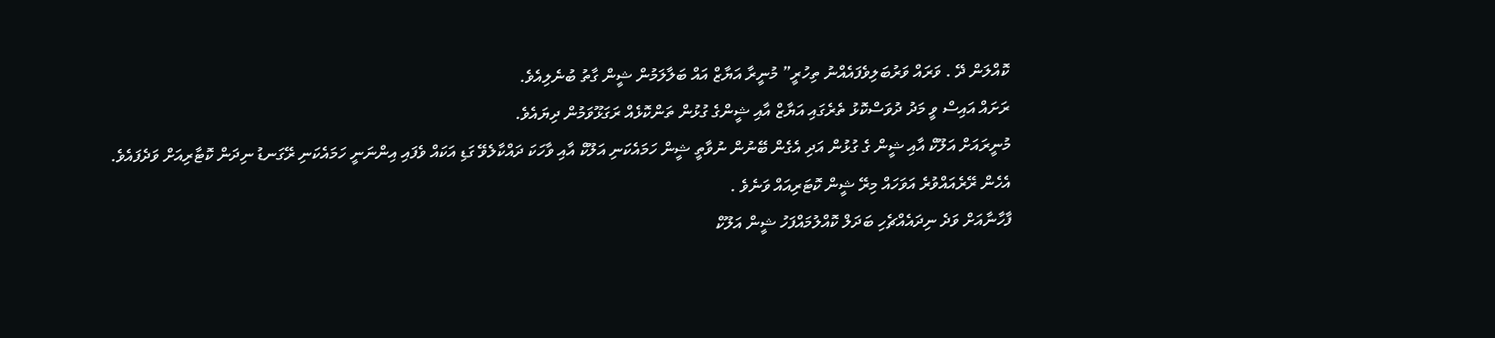ކޮއްލަން ދޭ . ވަރައް ވަރުބަލިވެފައެއްނު ތިހުރީ” މުނީރާ އަޔާޒް އައް ބަލާލަމުން ޝީން ގާތު ބުނެލިއެވެ.
ރަށައް އައިސް ވީ މަދު ދުވަސްކޮޅު ތެރެގައި އަޔާޒް އާއި ޝީންގެ ގުޅުން ތަންކޮޅެއް ރަގަޅޫވަމުން ދިޔައެވެ.
މުނީރައަށް އަލޫކް އާއި ޝީން ގެ ގުޅުން އަދި އެގެން ބޭނުން ނުވާތީ ޝީން ހަމައެކަނި އަލޫކް އާއި ވާހަކަ ދައްކާލެވޭ ގަޑި އަކައް ވެފައި އިންނަނީ ހަމައެކަނި ރޭގަނޑު ނިދަން ކޮޓާރިއަށް ވަދެފައެވެ.
އެހެން ރޭރެއައްވުރެ އަވަހައް މިރޭ ޝީން ކޮޓަރިއައް ވަނެވެ .
ފާހާނާއަށް ވަދެ ނިދައެއްޗެހި ބަދަލް ކޮއްލުމައްފަހު ޝީން އަލޫކް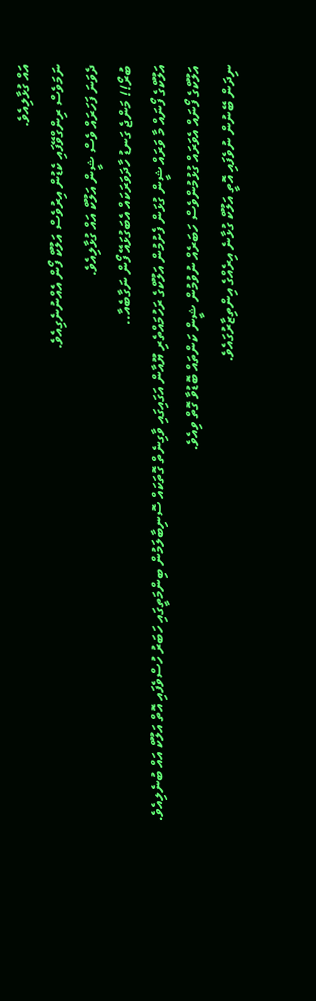އައް ގުޅާލިއެވެ.
ނަމަވެސް ރިންގްވޭފައި ކެޑުން އިރުވެސް އަލޫކް ފޯން އެއްނުނެގިއެވެ.
ދެވަނަ ފަހަރައް ވެސް ޝީން އަލޫކް އައް ގުޅާލިއެވެ.
ބުރޯ!! މަންޖެ ގަނޑު ހާދަވަރަކައް އެބަގުޅައޭ ފޯން ނަގާބެއާ..
އަލޫކްގެ ފޯނައް މާ ވަރައް ޝީން ގުޅަން ފެށުމުން އަލޫކްގެ ރަހުމައްތެރި ޔޫއާން އަގައިގައި ވާގިނެތް ގޮތަކައް ސޮނިބާލަމުން ބިންމަތީގައި ހަބަރު ހުސްވެފައި އޮތް އަލޫކް އައް ބުނެލިއެވެ.
އަލޫކްގެ ފޯނައް އެވަރައް ގުޅުމުންވެސް ހަބަރެއް ނުވުމުން ޝީން ކަންތައް ބޮޑުވާ ގޮތް ވިއެވެ.
ނިދަން ބޭނުން ނުވެފައި އޮތީ އަލޫކް ގުޅާނެ އިރެއްގެ އިންތިޒާރުގައެވެ.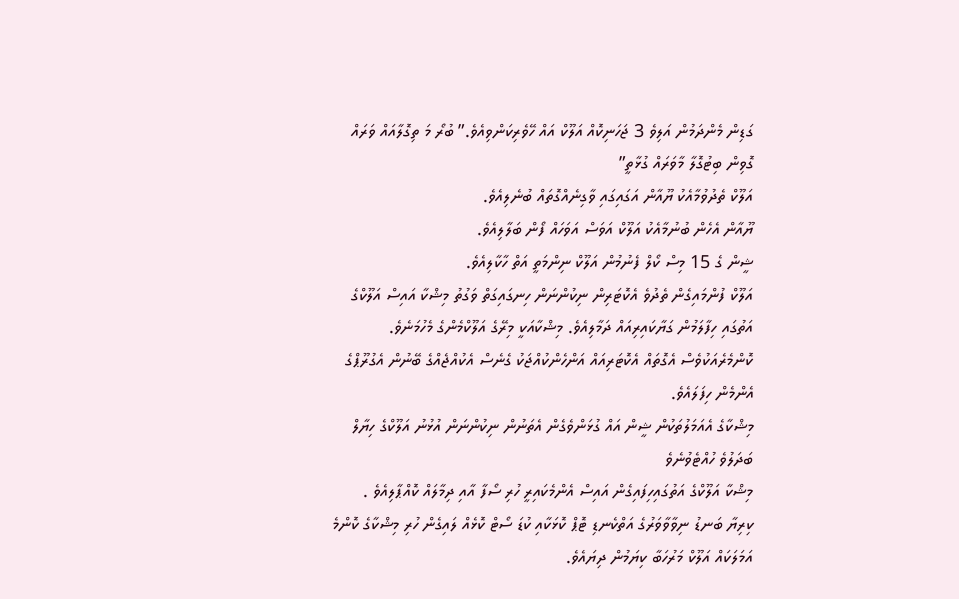ގަޑިން މެންދަމުން އަލިވެ 3 ޖަހަނިކޮއް އަލޫކް އައް ހޭވެރިކަންވިއެވެ.” ބުރޯ މަ ތިގޮލާއައް ވަރައް ގޮވިން ބިޓުގޮލާ މާވަރައް ގުޅާތީ”
އަލޫކް ތެދުވުމާއެކު ޔޫއާން އަގައިގައި ވާގިނެއްގޮތައް ބުނެލިއެވެ.
ޔޫއާން އެހެން ބުނުމާއެކު އަލޫކް އަވަސް އަވަހައް ފޯން ބަލާލިއެވެ.
ޝީން ގެ 15 މިސް ކޯލް ފެނުމުން އަލޫކް ނިންމަތީ އަތް ހާކާލިއެވެ.
އަލޫކް ފުންމައިގެން ތެދުވެ އެކޮޓަރިން ނިކުންނަން ހިނގައިގަތް ވަގުތު މިޝްކާ އައިސް އަލޫކްގެ އަތުގައި ހިފާލަމުން ގަޔާކައިރިއައް ދަމާލިއެވެ. މިޝްކާއަކީ މިރޭގެ އަލޫކްމެންގެ މެހުމަނެވެ.
ކޮންމެރެއަކުވެސް އެގޮތައް އެކޮޓަރިއައް އަންހެންކުއްޖަކު ގެނެސް އެކުއްޖެއްގެ ބޭނުން އެގުރޫޕްގެ އެންމެން ހިފަލައެވެ.
މިޝްކާގެ އެއަމަލުތަކުން ޝީން އައް ގުޅަންވެގެން އެތަނުން ނިކުންނަން އުޅުނު އަލޫކްގެ ހިޔާލް ބަދަލުވެ ހުއްޓެވުނެވެ
މިޝްކާ އަލޫކްގެ އަތުގައިހިފައިގެން އައިސް އެންމެކައިރީ ހުރި ސޯފާ އާއި ދިމާލައް ކޮއްޕާލިއެވެ .
ކިރިޔާ ބަނޑު ނިވާވާވަރުގެ އަތްކެނޑި ޓޮޕް ކޮޅަކާއި ކުޑަ ސޯޓް ކޮޅެއް ލައިގެން ހުރި މިޝްކާގެ ކޮންމެ އަމަލަކައް އަލޫކް މަރުހަބާ ކިޔަމުން ދިޔައެވެ.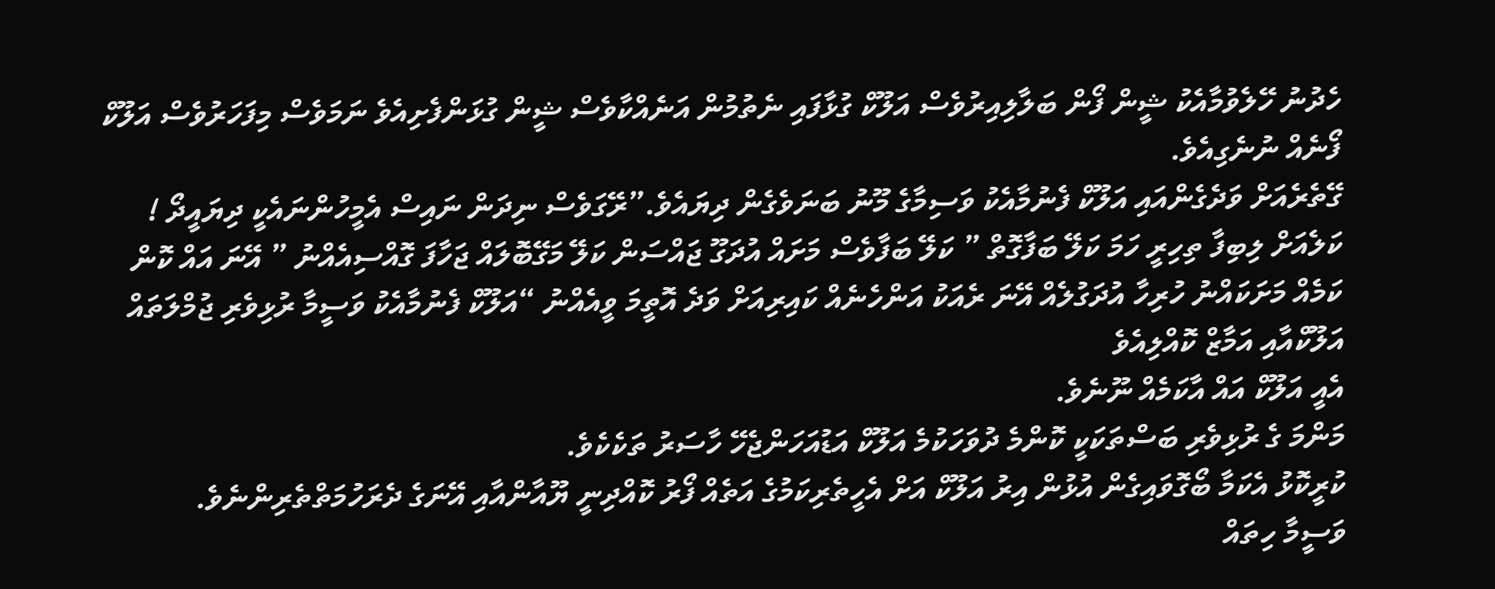ހެދުނު ހޭލެވުމާއެކު ޝީން ފޯން ބަލާލިއިރުވެސް އަލޫކް ގުޅާފައި ނެތުމުން އަނެއްކާވެސް ޝީން ގުޅަންފެށިއެވެ ނަމަވެސް މިފަހަރުވެސް އަލޫކް ފޯނެއް ނުނެގިއެވެ.
ގޭތެރެއަށް ވަދެގެންއައި އަލޫކް ފެނުމާއެކު ވަސިމާގެ މޫނު ބަނަވެގެން ދިޔައެވެ.”ރޭގަވެސް ނިދަން ނައިސް އެމީހުންނައެކީ ދިޔައީދޯ ! ކަލެއަށް ލިބިފާ ތިހިރީ ހަމަ ކަލޭ ބަފާގޮތް ” ކަލޭ ބަފާވެސް މަށައް އުދަގޫ ޖައްސަން ކަލޭ މަގޭބޮލައް ޖަހާފަ ގޮއްސިއެއްނު ” އޭނަ އައް ކޮން ކަމެއް މަށަކައްނު ހުރިހާ އުދަގުލެއް އޭނަ ރެއަކު އަންހެނެއް ކައިރިއަށް ވަދެ އޮތީމަ ވީއެއްނު “އަލޫކް ފެނުމާއެކު ވަސީމާ ރުޅިވެރި ޖުމްލަތައް އަލޫކްއާއި އަމާޒް ކޮއްލިއެވެ
އެއީ އަލޫކް އައް އާކަމެއް ނޫނެވެ.
މަންމަ ގެ ރުޅިވެރި ބަސްތަކަކީ ކޮންމެ ދުވަހަކުމެ އަލޫކް އަޑުއަހަންޖެހޭ ހާސަރު ތަކެކެވެ.
ކުރީކޮޅު އެކަމާ ބޯގޮވައިގެން އުޅުން އިރު އަލޫކް އަށް އެހީތެރިކަމުގެ އަތެއް ފޯރު ކޮއްދިނީ ޔޫއާންއާއި އޭނަގެ ދެރަހުމަތްތެރިންނެވެ.
ވަސީމާ ހިތައް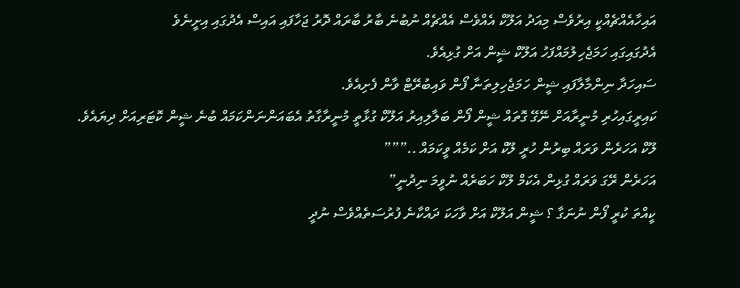އައިހާއެއްޗެއްކީ އިރުވެސް މިއަދު އަލޫކް އެއްވެސް އެއްޗެއް ނުބުނެ ބާރު ބާރައް ދޮރު ޖަހާފައި އައިސް އެދުގައި އިށީނެވެ
އެދުގައިގައި ހަމަޖެހިލުމައްފަހު އަލޫކް ޝީން އަށް ގުޅިއެވެ.
ސައިހަދާ ނިންމާލާފައި ޝީން ހަމަޖެހިލިތަނާ ފޯން ވައިބުރޭޓް ވާން ފެށިއެވެ.
ކައިރީގައިހުރި މުނީރާއަށް ނޭގޭ ގޮތައް ޝީން ފޯން ބަލާލިއިރު އަލޫކް ގުޅާތީ މުނީރާގާތު އެބައަންނަންކަމައް ބުނެ ޝީން ކޮޓަރިއަށް ދިޔައެވެ.
ލޫކް އަހަރެން ވަރައް ބިރުން ހުރީ ލޫކް އަށް ކަމެއް ވީކަމައް ..”””
އަހަރެން ރޭގަ ވަރައް ގުޅިން އެކަމް ލޫކް ހަބަރެއް ނުވީމަ ނިދުނީ”
ކީއްތަ ކުރީ ފޯން ނުނަގާ ؟ ޝީން އަލޫކް އަށް ވާހަކަ ދައްކާނެ ފުރުސަތެއްވެސް ނުދީ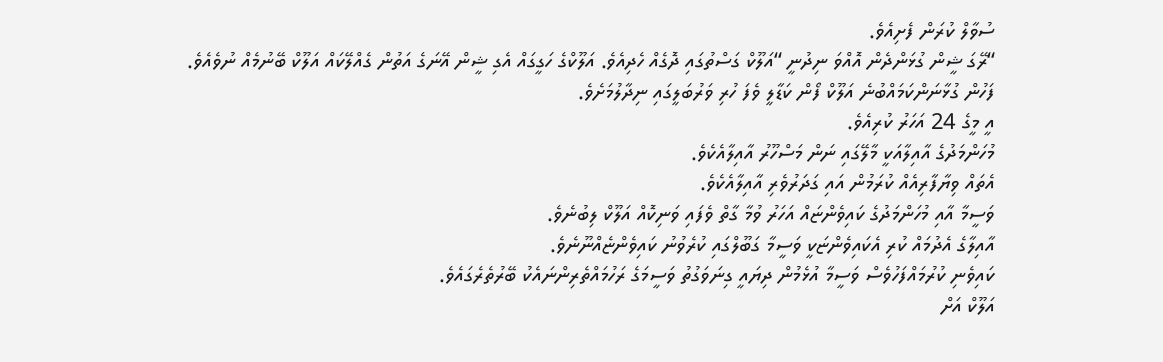ސުވާލް ކުރަން ފެށިއެވެ.
“ރޭގަ ޝީން ގުޅަންދެން އޮއްވަ ނިދުނީ “އަލޫކް ގަސްތުގައި ދޮގެއް ހެދިއެވެ. އަލޫކްގެ ހަގީގައް އެގި ޝީން އޭނަގެ އަތުން ގެއްލޭކައް އަލޫކް ބޭނުމެއް ނުވެއެވެ.
ފަހުން ގުޅާނަންކަމައްބުނެ އަލޫކް ފޯން ކަޑާލީ ވެފަ ހުރި ވަރުބަލީގައި ނިދާލުމަށެވެ.
އީ މީގެ 24 އަހަރު ކުރިއެވެ.
މުހަންމަދުގެ އާއިލާއަކީ މާލޭގައި ނަން މަސްހޫރު އާއިލާއެކެވެ.
އެތައް ވިޔާފާރިއެއް ކުރަމުން އައި ގަދަރުވެރި އާއިލާއެކެވެ.
ވަސީމާ އާއި މުހަންމަދުގެ ކައިވެންޏައް އަހަރު ވުމާ ގާތް ވެފައި ވަނިކޮއް އަލޫކް ލިބުނެވެ.
އާއިލާގެ އެދުމައް ކުރި އެކައިވެންޏަކީ ވަސީމާ ގަބޫލްގައި ކުރެވުނު ކައިވެންޏެއްނޫނެވެ.
ކައިވެނި ކުރުމައްފަހުވެސް ވަސީމާ އުޅެމުން ދިޔައީ ގިނަވަގުތު ވަސީމަގެ ރަހުމައްތެރިންނައެކު ބޭރުތެރެގައެވެ.
އަލޫކް އަށް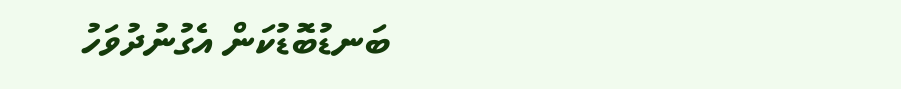ބަނޑުބޮޑުކަން އެގުނުދުވަހު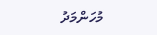މުހަންމަދު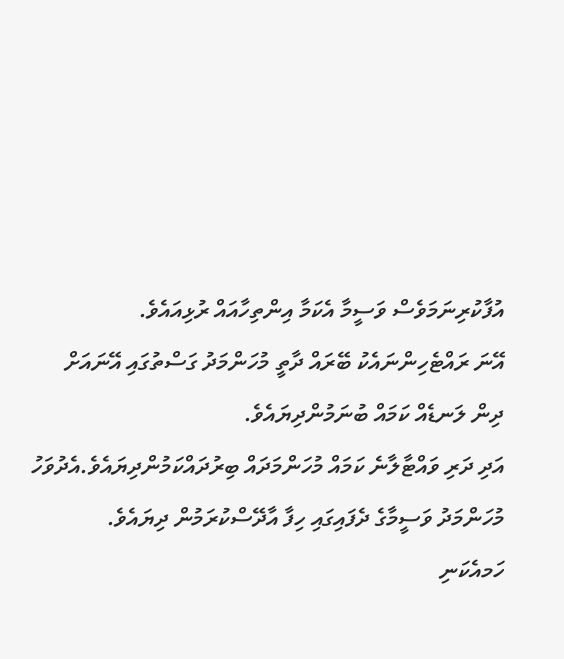އުފާކުރިނަމަވެސް ވަސީމާ އެކަމާ އިންތިހާއައް ރުޅިއައެވެ.
އޭނަ ރައްޓެހިންނައެކު ބޭރައް ދާތީ މުހަންމަދު ގަސްތުގައި އޭނައަށް ދިން ލަނޑެއް ކަމައް ބުނަމުންދިޔައެވެ.
އަދި ދަރި ވައްޓާލާނެ ކަމައް މުހަންމަދައް ބިރުދައްކަމުންދިޔައެވެ.އެދުވަހު މުހަންމަދު ވަސީމާގެ ދެފައިގައި ހިފާ އާދޭސްކުރަމުން ދިޔައެވެ.
ހަމއެކަނި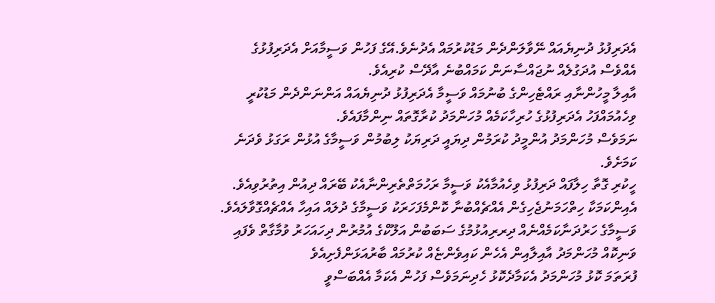އެދަރިފުޅު ދުނިޔެއައް ނޭވާލަންދެން މަޑުކުރުމައް އެދުނެވެ.އޭގެ ފަހުން ވަސީމާއަށް އެދަރިފުޅުގެ އެއްވެސް އުދަގުލެއް ނުޖައްސާނަން ކަމައްބުނެ އާދޭސް ކުރިއެވެ.
އާއިލާ މީހުންނާއި ރައްޓެހިންގެ ބުނުމައް ވަސީމާ އެދަރިފުޅު ދުނިޔެއައް އަންނަންދެން މަޑުކުރީ ވިހެއުމައްފަހު އެދަރިފުޅުގެ ހުރިހާކަމެއް މުހަންމަދު ކުރާގޮތައް ނިންމާފައެވެ.
ނަމަވެސް މުހަންމަދު އުންމީދު ކުރަމުން ދިޔައީ ދަރިޔަކު ލިބުމުން ވަސީމާގެ އުޅުން ރަގަޅު ވެދަނެ ކަމަށެވެ.
ހީކުރި ގޮތާ ހިލާފައް ދަރިފުޅު ވިހެއުމާއެކު ވަސީމާ ރަހުމަތްތެރިންނާއެކު ބޭރައް ދިއުން އިތުރުވިއެވެ.
އެއިންކަމަކާ ހިތްހަމަނުޖެހިގެން އެއްޗެއްބުނާ ކޮންމެފަހަރަކު ވަސީމާގެ ދުލައް އައިހާ އެއްޗެއްގޮވާލައެވެ.
ވަސީމާގެ ހަރުދަނާކަމެއްނެއް ދިރރިއުޅުމުގެ ސަބަބުން އަލޫކްގެ އުމުރުން ދިހައަހަރު ވުމާގާތް ވެފައި ވަނިކޮއް މުހަންމަދު އާއިލާއިން އެހެން ކައިވެންޏެއް ކުރުމައް ބާރުއަޅަންފެށިއެވެ
ފުރަތަމަ ކޮޅު މުހަންމަދު އެކަމާދެކޮޅު ހެދިނަމަވެސް ފަހުން އެކަމާ އެއްބަސްވީ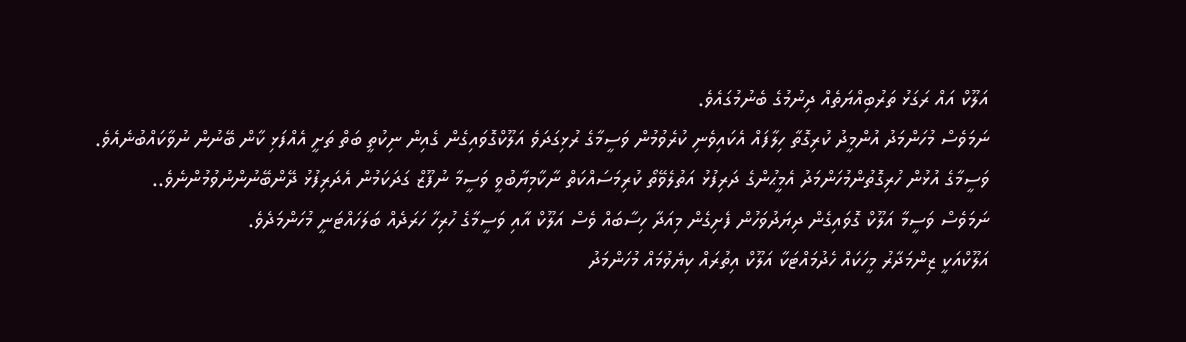އަލޫކް އައް ރަގަޅު ތަރުބިއްޔަތެއް ދިނުމުގެ ބެނުމުގައެވެ.
ނަމަވެސް މުހަންމަދު އުންމީދު ކުރިގޮތާ ހިލާފައް އެކައިވެނި ކުރެވުމުން ވަސީމާގެ ރުޅިގަދަވެ އަލޫކްގޮވައިގެން ގެއިން ނިކުތީ ބަތް ތަށީ އެއްފަޅި ކާން ބޭނުން ނުވާކައްބުނެއެވެ.
ވަސީމާގެ އުޅުން ހުރިގޮތުންމުހަންމަދު އެމީޙުންގެ ދަރިފުޅު އަތުލެވޭތޯ ކުރިމަސައްކަތް ނާކާމިޔާބުވީ ވަސީމާ ނުފޫޒް ގަދަކަމުން އެދަރިފުޅު ދޭންބޭނުންނުވުމުންނެވެ..
ނަމަވެސް ވަސީމާ އަލޫކް ގޮވައިގެން ދިޔަދުވަހުން ފެށިގެން މިއަދާ ހިސާބައް ވެސް އަލޫކް އާއި ވަސީމާގެ ހުރިހާ ހަރަދެއް ބަލަހައްޓަނީ މުހަންމަދެވެ.
އަލޫކްއަކީ ޒިންމަދާރު މީހަކައް ހެދުމައްޓަކާ އަލޫކް އިތުރައް ކިޔެވުމައް މުހަންމަދު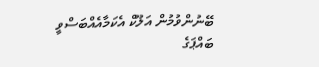ބޭނުންވުމުން އަލޫކް އެކަމާއެއްބަސްވީ ބައްޕަގެ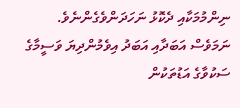ނިންމުމަކާއި ދެކޮޅު ނަހަދަންވެގެންނެވެ.
ނަމަވެސް އަބަދާއި އަބަދު އިވެމުންދިޔަ ވަސީމާގެ ސަކުވާގެ އަޑުތަކުން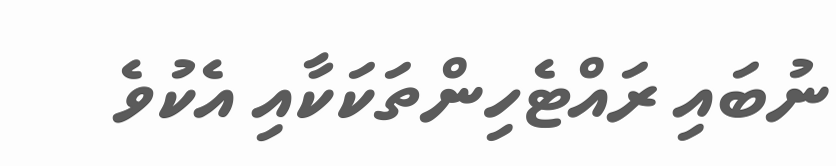ނުބައި ރައްޓެހިންތަކަކާއި އެކުވެ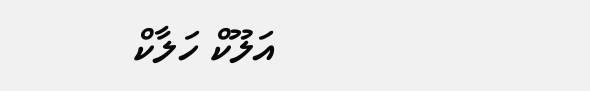އަލޫކް ހަލާކް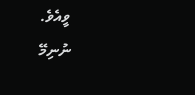ވީއެވެ.
ނުނިމޭ